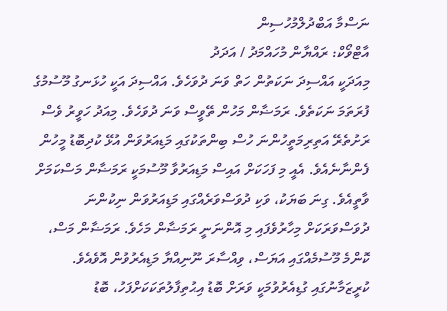ނަސްމާ އަބްދުލްމުހުސިން
އާޓްވޯކް: ރައްޔާން މުހައްމަދު / އަދަދު
މިއަދަކީ އައްސިދަ ނަކަތުން ހަތް ވަނަ ދުވަހެވެ. އައްސިދަ އަކީ ހުޅަނގު މޫސުމުގެ ފުރަތަމަ ނަކަތެވެ. ރަމަޟާން މަހުން ތޭވީސް ވަނަ ދުވަހެވެ. މިއަދު ހަވީރު ވެސް ރަށުތެރޭ އަތިރިމަތީހުންނަ ހުސް ބިންތަކުގައި މަޑިއަރުވަން އުޅޭ ކުދިބޮޑު މީހުން ފެންނާނެއެވެ. އެއީ މި ފަހަކަށް އައިސް މަޑިއަރުވާ މޫސުމަކީ ރަމަޟާން މަސްކަމަށް ވާތީއެވެ. ގިނަ ބަޔަކު، ވަކި ދުވަސްވަރެއްގައި މަޑިއަރުވަން ނިކުންނަ ދުވަސްވަރަކަށް މިހާރުވެފައި މި އޮންނަނީ ރަމަޟާން މަހެވެ. ރަމަޟާން މަސް، ކޮންމެ މޫސުމެއްގައި އަޔަސް، ވިއްސާރަ ނޫނިއްޔާ މަޑިއެރުވުން އޮވެއެވެ.
ކުރީޒަމާނުގައި ގުޑިއެރުވުމަކީ ވަރަށް ބޮޑު އިޙުތިފާލުތަކަކަށްފަހު، ބޮޑު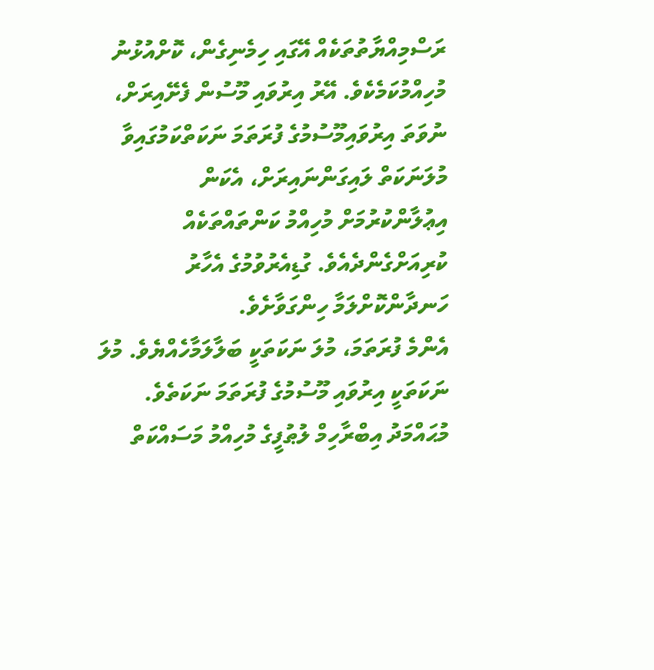ރަސްމިއްޔާތުތަކެއް އޭގައި ހިމެނިގެން، ކޮށްއުޅުނު މުހިއްމުކަމެކެވެ. އޭރު އިރުވައި މޫސުން ފެށޭއިރަށް، ނުވަތަ އިރުވައިމޫސުމުގެ ފުރަތަމަ ނަކަތްކަމުގައިވާ މުލަނަކަތް ލައިގަންނައިރަށް، އެކަން އިޢުލާންކުރުމަށް މުހިއްމު ކަންތައްތަކެއް ކުރިއަށްގެންދެއެވެ. ގުޑިއެރުވުމުގެ އެހާރު ހަނދާންކޮށްލަމާ ހިންގަވާށެވެ.
އެންމެ ފުރަތަމަ، މުލަ ނަކަތަކީ ބަލާލަމާހެއްޔެވެ. މުލަ ނަކަތަކީ އިރުވައި މޫސުމުގެ ފުރަތަމަ ނަކަތެވެ. މުޙައްމަދު އިބްރާހިމް ލުޠުފީގެ މުހިއްމު މަސައްކަތް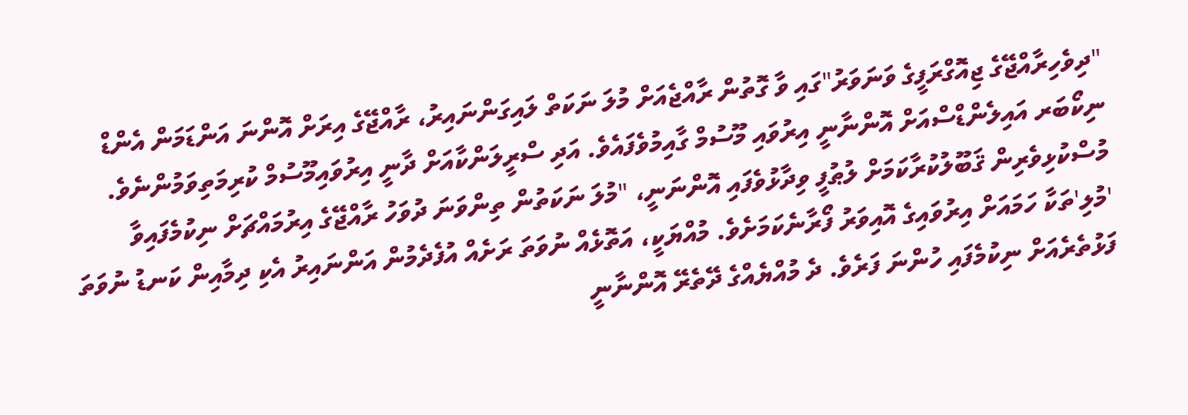"ދިވެހިރާއްޖޭގެ ޖިއޮގްރަފީގެ ވަނަވަރު"ގައި ވާ ގޮތުން ރާއްޖެއަށް މުލަ ނަކަތް ލައިގަންނައިރު، ރާއްޖޭގެ އިރަށް އޮންނަ އަންޑަމަން އެންޑް ނިކޯބަރ އައިލެންޑްސްއަށް އޮންނާނީ އިރުވައި މޫސުމް ގާއިމުވެފައެވެ. އަދި ސްރީލަންކާއަށް ދާނީ އިރުވައިމޫސުމް ކުރިމަތިވަމުންނެވެ. މުސްކުޅިވެރިން ޤަބޫލުކުރާކަމަށް ލުޠުފީ ވިދާޅުވެފައި އޮންނަނީ، "މުލަ ނަކަތުން ތިންވަނަ ދުވަހު ރާއްޖޭގެ އިރުމައްޗަށް ނިކުމެފައިވާ 'މުލި'ތަކާ ހަމައަށް އިރުވައިގެ އޮއިވަރު ފޯރާނެކަމަށެވެ. މުއްޔަކީ، އަތޮޅެއް ނުވަތަ ރަށެއް އުފެދެމުން އަންނައިރު އެކި ދިމާއިން ކަނޑު ނުވަތަ ފަޅުތެރެއަށް ނިކުމެފައި ހުންނަ ފަރެވެ. ދެ މުއްޔެއްގެ ދޭތެރޭ އޮންނާނީ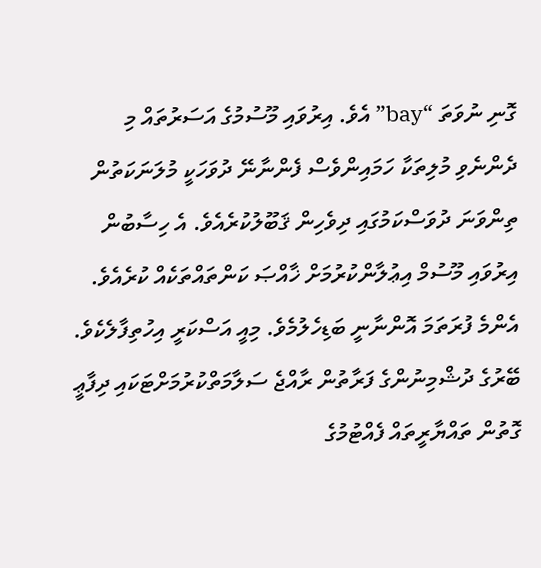ގޮނި ނުވަތަ “bay” އެވެ. އިރުވައި މޫސުމުގެ އަސަރުތައް މި ދެންނެވި މުލިތަކާ ހަމައިންވެސް ފެންނާނޭ ދުވަހަކީ މުލަނަކަތުން ތިންވަނަ ދުވަސްކަމުގައި ދިވެހިން ޤަބޫލުކުރެއެވެ. އެ ހިސާބުން އިރުވައި މޫސުމް އިޢުލާންކުރުމަށް ޚާއްޞަ ކަންތައްތަކެއް ކުރެއެވެ.
އެންމެ ފުރަތަމަ އޮންނާނީ ބަޑިހެލުމެވެ. މިއީ އަސްކަރީ އިހުތިފާލެކެވެ. ބޭރުގެ ދުޝްމިނުންގެ ފަރާތުން ރާއްޖެ ސަލާމަތްކުރުމަށްޓަކައި ދިފާޢީ ގޮތުން ތައްޔާރީތައް ފެއްޓުމުގެ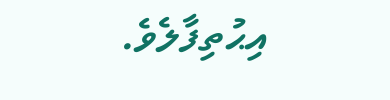އިޙުތިފާލެވެ.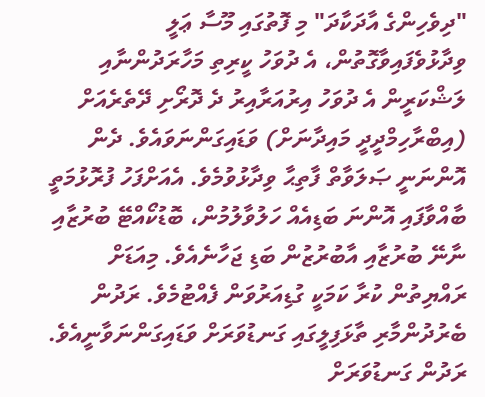"ދިވެހިންގެ އާދަކާދަ" މި ފޮތުގައި މޫސާ ޢަލީ ވިދާޅުވެފައިވާގޮތުން، އެ ދުވަހު ކީރިތި މަހާރަދުންނާއި ލަޝްކަރީން އެ ދުވަހު އިރުއަރާއިރު ދެ ދޮރޯށި ދޭތެރެއަށް (އިބްރާހިމްދީދީ މައިދާނަށް) ވަޑައިގަންނަވައެވެ. ދެން އޮންނަނީ ޞަލަވާތް ފާތިޙާ ވިދާޅުވުމެވެ. އެއަށްފަހު ފުރޮޅުމަތީ ބާއްވާފައި އޮންނަ ބަޑިއެއް ހަލުވާލުމުން، ބޮޑުކޯއްޓޭ ބުރުޒާއި ނާނޭ ބުރުޒާއި އާބުރުޒުން ބަޑި ޖަހާނެއެވެ. މިއަޑަށް ރައްޔިތުން ކުރާ ކަމަކީ ގުޑިއަރުވަން ފެއްޓުމެވެ. ރަދުން ބެރުދުންމާރި ތާޅަފިލީގައި ގަނޑުވަރަށް ވަޑައިގަންނަވާނީއެވެ.
ރަދުން ގަނޑުވަރަށް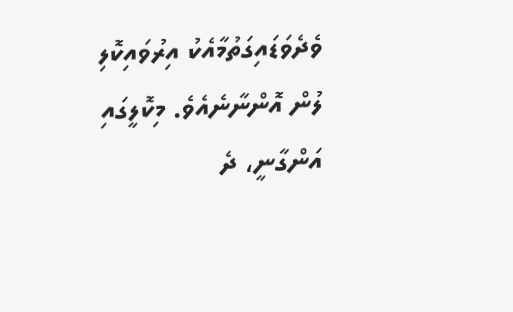ވެދެވަޑައިގަތުމާއެކު އިރުވައިކޮލި ލުން އޮންނާނެއެވެ. މިކޮލީގައި އަންގާނީ، ދެ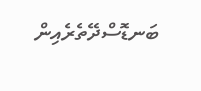ބަނޑޮސްދޭތެރެއިން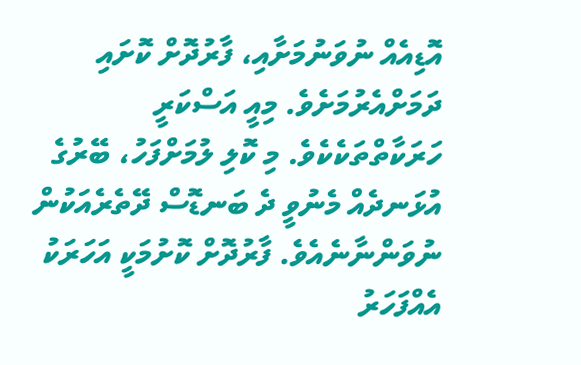އޮޑިއެއް ނުވަނުމަށާއި، ފާރުދޮށް ކޮށައި ދަމަށްއެރުމަށެވެ. މިއީ އަސްކަރީ ހަރަކާތްތަކެކެވެ. މި ކޮލި ލުމަށްފަހު، ބޭރުގެ އުޅަނދެއް މެނުވީ ދެ ބަނޑޮސް ދޭތެރެއަކުން ނުވަންނާނެއެވެ. ފާރުދޮށް ކޮށުމަކީ އަހަރަކު އެއްފަހަރު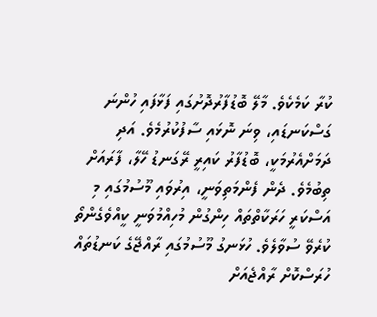ކުރާ ކަމެކެވެ. މާލޭ ބޮޑުފާރުދޮށުގައި ފަޅާފައި ހުންނަ ގަސްކަނޑައި، ވިނަ ނޮޅައި ސާފުކުރުމެވެ. އަދި ދަމަށްއެރުމަކީ، ބޮޑުފާރު ކައިރީ ރޭގަނޑު ހޭލާ، ފާރައަށް ތިބުމެވެ. ދެން ފެންމަތިވަނީ، އިރުވައި މޫސުމުގައި މި އަސްކަރީ ހަރަކާތްތައް ހިންގުން މުހިއްމުވަނީ ކީއްވެގެންތޯ ކުރެވޭ ސުވާލެވެ. ހުޅަނގު މޫސުމުގައި ރާއްޖޭގެ ކަނޑުތައް ހުރަސްކޮށް ރާއްޖެއަށް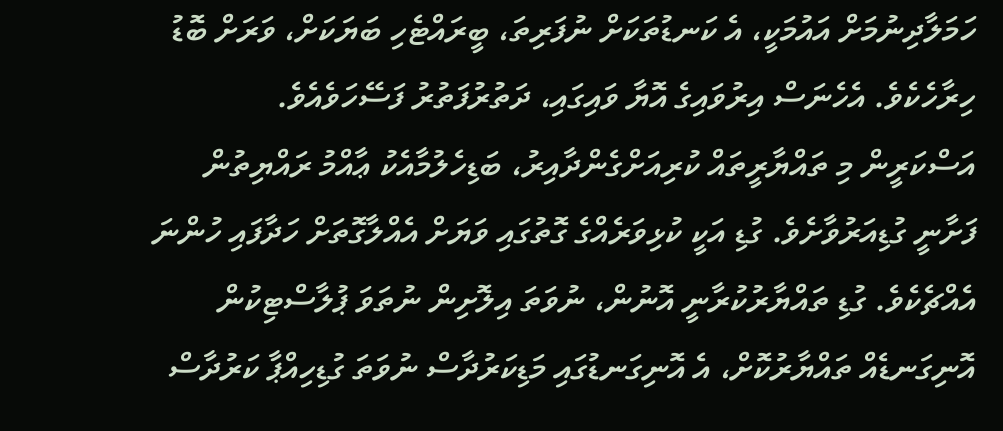ހަމަލާދިނުމަށް އައުމަކީ، އެ ކަނޑުތަކަށް ނުފަރިތަ، ބީރައްޓެހި ބަޔަކަށް، ވަރަށް ބޮޑު ހިރާހެކެވެ. އެހެނަސް އިރުވައިގެ އޮޔާ ވައިގައި، ދަތުރުފަތުރު ފަސޭހަވެއެވެ.
އަސްކަރީން މި ތައްޔާރީތައް ކުރިއަށްގެންދާއިރު، ބަޑިހެލުމާއެކު ޢާއްމު ރައްޔިތުން ފަށާނީ ގުޑިއަރުވާށެވެ. ގުޑި އަކީ ކުޅިވަރެއްގެ ގޮތުގައި ވަޔަށް އެއްލާގޮތަށް ހަދާފައި ހުންނަ އެއްޗެކެވެ. ގުޑި ތައްޔާރުކުރާނީ އޮނުން، ނުވަތަ އިލޮށިން ނުތަވަ ޕުލާސްޓިކުން އޮނިގަނޑެއް ތައްޔާރުކޮށް، އެ އޮނިގަނޑުގައި މަޑިކަރުދާސް ނުވަތަ ގުޑިހިއްޕާ ކަރުދާސް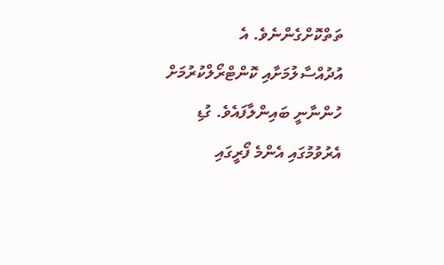ތަތްކޮށްގެންނެވެ. އެ އުދުއްސާލުމަށާއި ކޮންޓްރޯލްކުރުމަށް ހުންނާނީ ބައިންލާފައެވެ. ގުޑި އެރުވުމުގައި އެންމެ ފޯރީގައި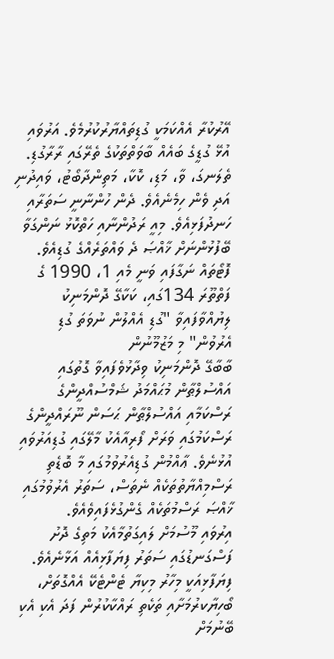އޭރުކުރާ އެއްކަމަކީ ގުޑިތައްޔާރުކުރުމެވެ. އަރުވައި އުޅޭ ގުޑީގެ ބައެއް ބާވަތްތަކުގެ ތެރޭގައި ރާރާގުޑި. ތެލަނގަ، ވާ، މަޑި، ކޮކާ، މަތިންދާބޯޓު، ވައިދުނި އަދި ވެން ހިމެނެއެވެ. ދެން ހުންނާނީ ސަތަރާއި ހަނދުފަޅިއެވެ. މިއީ ރަދުންނާއި ހަތްކޮޅު ނަންގަވާ ބޭފުޅުންނަށް ޚާއްޞަ ދެ ވައްތަރެއްގެ ގުޑިއެވެ.
ފޮޓޯތައް ނަގާފައި ވަނީ މެއި 1، 1990 ގެ ފަތްތޫރަ 134ގައި، ކަކާގޭ ދޮންމަނިކު ލިޔުއްވާފައިވާ "ގުޑި އެއްލުން ނުވަތަ ގުޑި އެރުވުން" މި މަޒުމޫނުން
ބާބާގޭ ދޮންމަނިކު ވިދާޅުވެފައިވާ ގޮތުގައި އައްސުލްޠާން މުޙައްމަދު ޝަމްސުއްދީންގެ ރަސްކަމާއި އައްސުލްޠާން ޙަސަން ނޫރައްދީންގެ ރަސްކަމުގައި ވަރަށް ފޯރިއާއެކު މާލޭގައި ގުޑިއަރުވައި އުޅުނެވެ. ޢާއްމުން ގުޑިއެރުވުމުގައި މާ ބޮޑެތި ރަސްމިއްޔާތުތަކެއް ނެތަސް، ސަތަރު އެރުވުމުގައި ޚާއްޞަ ރަސްމުތަކެއް ގެންގުޅެފައިވެއެވެ.
އިރުވައި މޫސުމަށް ލައިގަތުމާއެކު މަތިގެ ދޮށު ފަސްގަނޑުގައި ސަތަރު ފިޔަފާޅިއެއް އަޅާނެއެވެ. ފިޔަފާޅިއަކީ މިހާރު މިކިޔާ ޓެންޓެކޭ އެއްގޮތަށް، ބޯހިޔާކރުމަށާއި ތަކެތި ރައްކާކުރުން ފަދަ އެކި އެކި ބޭނުމަށް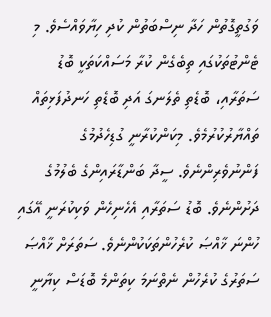ވަގުތީގޮތުން ހަދާ ނިސްބަތުން ކުދި ހިޔާވައްސެވެ. މި ޓެންޓުތަކުގައި ތިބެގެން ކުރާ މަސައްކަތަކީ ބޮޑު ސަތަރާއި، ބޮޑެތި ތެލަނގަ އަދި ބޮޑެތި ހަނދުފަޅިތައް ތައްޔާރުކުރުމެވެ. މިކަންކުރާނީ ގުޑިހެދުމުގެ ފަންނުވެރިންނެވެ. ސީދާ ބަންޑާރައިންގެ ބެލުމުގެ ދަށުންނެވެ. ބޮޑު ސަތަރާއި އެހެނިހެން ވަކިކުރަނީ އޭގައި ހުންނަ ޚާއްޞަ ކުރެހުންތަކަކުންނެވެ. ސަތަރަށް ޚާއްޞަ ސަތަރުގެ ކުރެހުން ނެތްނަމަ ކިތަންމެ ބޮޑަސް ކިޔާނީ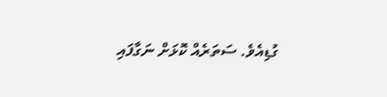ގުޑިއެވެ. ސަތަރެއް ކޮޅަށް ނަގާފައި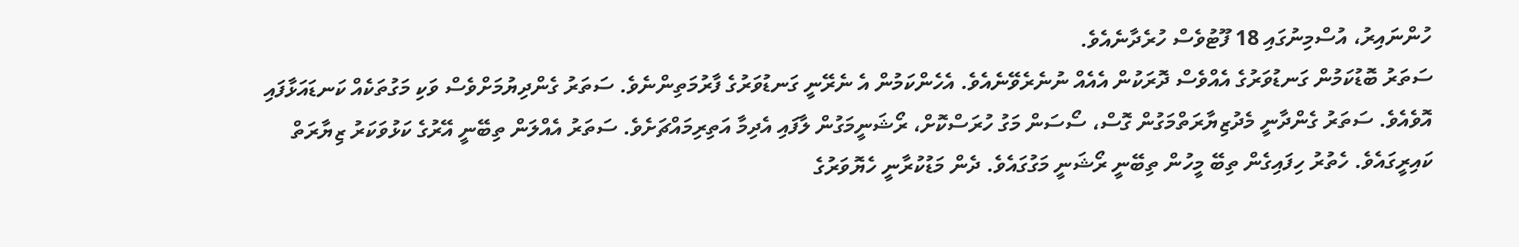ހުންނައިރު، އުސްމިނުގައި 18 ފޫޓުވެސް ހުރެދާނެއެވެ.
ސަތަރު ބޮޑުކަމުން ގަނޑުވަރުގެ އެއްވެސް ދޮރަކުން އެއެއް ނުނެރެވޭނެއެވެ. އެހެންކަމުން އެ ނެރޭނީ ގަނޑުވަރުގެ ފާރުމަތިންނެވެ. ސަތަރު ގެންދިޔުމަށްވެސް ވަކި މަގުތަކެއް ކަނޑައަޅާފައި އޮވެއެވެ. ސަތަރު ގެންދާނީ މެދުޒިޔާރަތްމަގުން ގޮސް، ސޯސަން މަގު ހުރަސްކޮށް، ރޯޝަނީމަގުން ލާފައި އެދިމާ އަތިރިމައްޗަށެވެ. ސަތަރު އެއްލަން ތިބޭނީ އޭރުގެ ކަޅުވަކަރު ޒިޔާރަތް ކައިރީގައެވެ. ހެތުރު ހިފައިގެން ތިބޭ މީހުން ތިބޭނީ ރޯޝަނީ މަގުގައެވެ. ދެން މަޑުކުރާނީ ހެޔޮވަރުގެ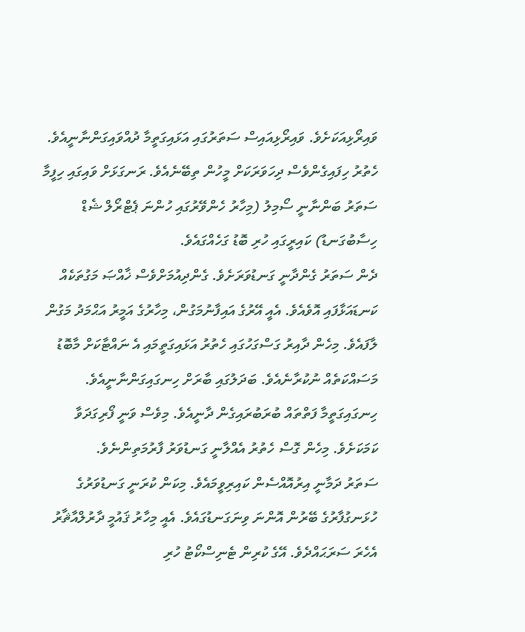ވައިރޯޅިއަކަށެވެ. ވައިރޯޅިއައިސް ސަތަރުގައި އަޅައިގަތީމާ ދުއްވައިގަންނާނީއެވެ. ހެތުރު ހިފައިގެންވެސް ދިހަވަރަކަށް މީހުން ތިބޭނެއެވެ. ރަނގަޅަށް ވައިގައި ހިފީމާ ސަތަރު ބަންނާނީ ސޯމިލު (މިހާރު ހެންވޭރުގައި ހުންނަ ޕެޓްރޯލް ޝެޑް ހިސާބުގަނޑު) ކައިރީގައި ހުރި ބޮޑު ގަހެއްގައެވެ.
ދެން ސަތަރު ގެންދާނީ ގަނޑުވަރަށެވެ. ގެންދިއުމަށްވެސް ޚާއްޞަ މަގުތަކެއް ކަނޑައަޅާފައި އޮވެއެވެ. އެއީ އޭރުގެ އައިފާނުމަގުން، މިހާރުގެ އަމީރު އަޙްމަދު މަގުން ލާފައެވެ. މިހެން ދާއިރު ގަސްގަހުގައި ހެތުރު އަޅައިގަތީމައި އެ ނައްޓާކަށް މާބޮޑު މަސައްކަތެއް ނުކުރާނެއެވެ. ބަދަލުގައި ބާރަށް ހިނގައިގަންނާނީއެވެ. ހިނގައިގަތީމާ ފަތްތައް ބުރަބުރައިގެން ދާނީއެވެ. މިވެސް ވަނީ ފޯރިގަދަވާ ކަމަކަށެވެ. މިހެން ގޮސް ހެތުރު އެއްލާނީ ގަނޑުވަރު ފާރުމަތިންނެވެ.
ސަތަރު ދަމާނީ އިރުއޮއްސެން ކައިރިވީމައެވެ. މިކަން ކުރަނީ ގަނޑުވަރުގެ ހުޅަނގުފާރުގެ ބޭރުން އޮންނަ ވިނަގަނޑުގައެވެ. އެއީ މިހާރު ޤައުމީ ދާރުލްއާޘާރު އެހެރަ ސަރަޙައްދެވެ. އޭގެ ކުރިން ޓެނިސްކޯޓު ހުރި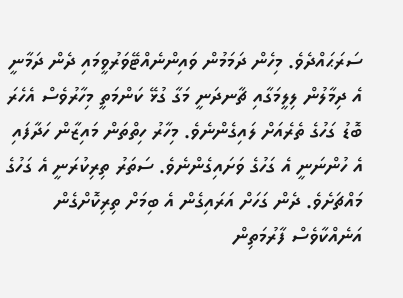ސަރަޙައްދެވެ. މިހެން ދަމަމުން ވައިންނެއްޓޭވަރުވީމައި ދެން ދަމާނީ އެ ދިމާލުން ލިލީމަގާއި ޗާނދަނީ މަގާ ގުޅޭ ކަންމަތީ މިހާރުވެސް އެހެރަ ބޮޑު ގަހުގެ ތެރެއަށް ލައިގެންނެވެ. މިހާރު ހިތްތަން މައިޒާން ހަދާފައި އެ ހުންނަނީ އެ ގަހުގެ ވަށައިގެންނެވެ. ސަތަރު ތިރިކުރަނީ އެ ގަހުގެ މައްޗަށެވެ. ދެން ގަހަށް އަރައިގެން އެ ބިމަށް ތިރިކޮށްގެން އަނެއްކާވެސް ފާރުމަތިން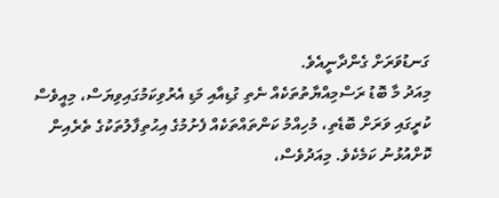ގަނޑުވަރަށް ގެންދާނީއެވެ.
މިއަދު މާ ބޮޑު ރަސްމިއްޔާތުތަކެއް ނެތި ގުޑިއާއި މަޑި އެރުވިކަމުގައިވިޔަސް، މިއީވެސް ކުރީގައި ވަރަށް ބޮޑެތި، މުހިއްމު ކަންތައްތަކެއް ފެށުމުގެ އިޙުތިފާލުތަކުގެ ތެރެއިން ކޮށްއުޅުނު ކަމެކެވެ. މިއަދުވެސް،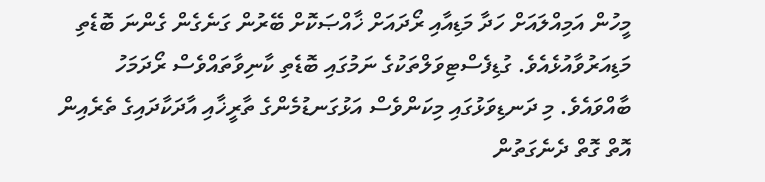މީހުން އަމިއްލައަށް ހަދާ މަޑިއާއި ރޯދައަށް ޚާއްޞަކޮށް ބޭރުން ގަނެގެން ގެންނަ ބޮޑެތި މަޑިއަރުވާއުޅެއެވެ. ގުޑިފެސްޓިވަލްތަކުގެ ނަމުގައި ބޮޑެތި ކާނިވާތައްވެސް ރޯދަމަހު ބާއްވައެވެ. މި ދަނޑިވަޅުގައި މިކަންވެސް އަޅުގަނޑުމެންގެ ތާރީޚާއި އާދަކާދައިގެ ތެރެއިން އޮތް ގޮތް ދެނެގަތުން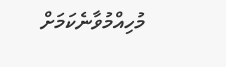މުހިއްމުވާނެކަމަށް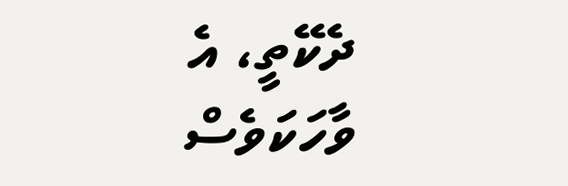ދެކޭތީ، އެ ވާހަކަވެސް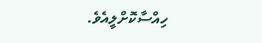ހިއްސާކޮށްލީއެވެ.